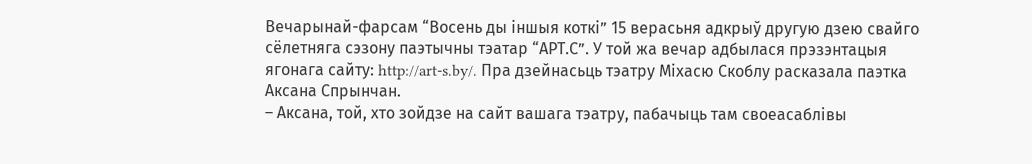Вечарынай-фарсам “Восень ды іншыя коткі” 15 верасьня адкрыў другую дзею свайго сёлетняга сэзону паэтычны тэатар “АРТ.С”. У той жа вечар адбылася прэзэнтацыя ягонага сайту: http://art-s.by/. Пра дзейнасьць тэатру Міхасю Скоблу расказала паэтка Аксана Спрынчан.
– Аксана, той, хто зойдзе на сайт вашага тэатру, пабачыць там своеасаблівы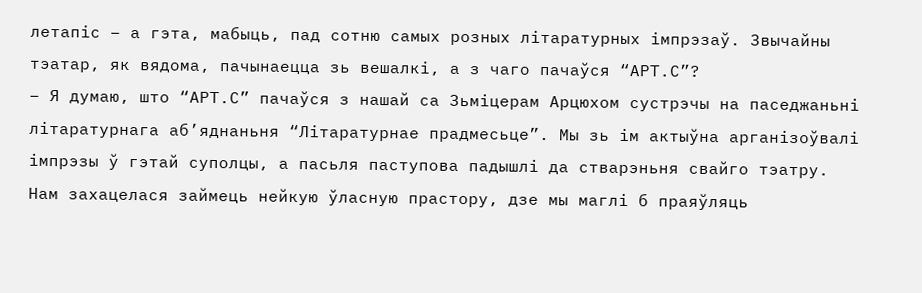летапіс – а гэта, мабыць, пад сотню самых розных літаратурных імпрэзаў. Звычайны тэатар, як вядома, пачынаецца зь вешалкі, а з чаго пачаўся “АРТ.С”?
– Я думаю, што “АРТ.С” пачаўся з нашай са Зьміцерам Арцюхом сустрэчы на паседжаньні літаратурнага аб’яднаньня “Літаратурнае прадмесьце”. Мы зь ім актыўна арганізоўвалі імпрэзы ў гэтай суполцы, а пасьля паступова падышлі да стварэньня свайго тэатру. Нам захацелася займець нейкую ўласную прастору, дзе мы маглі б праяўляць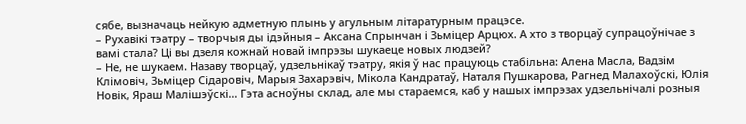сябе, вызначаць нейкую адметную плынь у агульным літаратурным працэсе.
– Рухавікі тэатру – творчыя ды ідэйныя – Аксана Спрынчан і Зьміцер Арцюх. А хто з творцаў супрацоўнічае з вамі стала? Ці вы дзеля кожнай новай імпрэзы шукаеце новых людзей?
– Не, не шукаем. Назаву творцаў, удзельнікаў тэатру, якія ў нас працуюць стабільна: Алена Масла, Вадзім Клімовіч, Зьміцер Сідаровіч, Марыя Захарэвіч, Мікола Кандратаў, Наталя Пушкарова, Рагнед Малахоўскі, Юлія Новік, Яраш Малішэўскі… Гэта асноўны склад, але мы стараемся, каб у нашых імпрэзах удзельнічалі розныя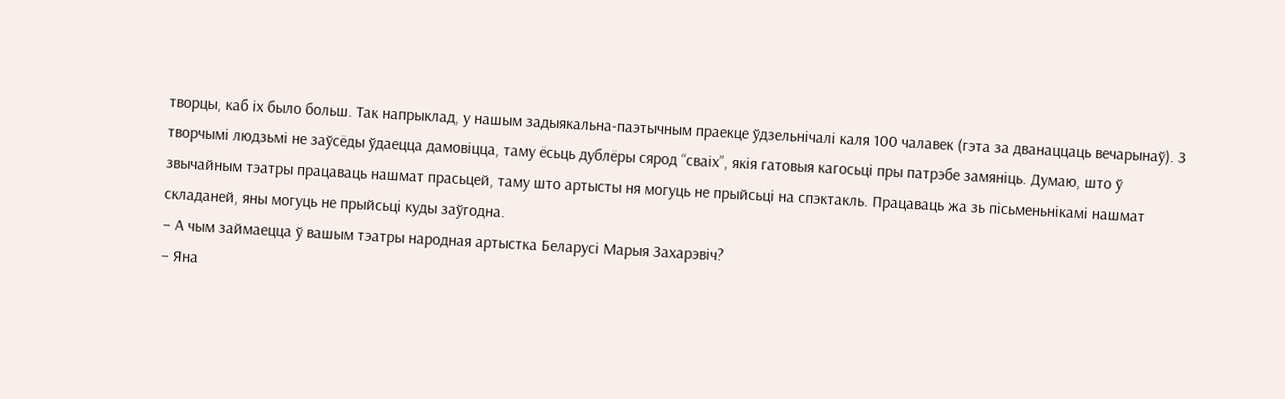творцы, каб іх было больш. Так напрыклад, у нашым задыякальна-паэтычным праекце ўдзельнічалі каля 100 чалавек (гэта за дванаццаць вечарынаў). З творчымі людзьмі не заўсёды ўдаецца дамовіцца, таму ёсьць дублёры сярод “сваіх”, якія гатовыя кагосьці пры патрэбе замяніць. Думаю, што ў звычайным тэатры працаваць нашмат прасьцей, таму што артысты ня могуць не прыйсьці на спэктакль. Працаваць жа зь пісьменьнікамі нашмат складаней, яны могуць не прыйсьці куды заўгодна.
– А чым займаецца ў вашым тэатры народная артыстка Беларусі Марыя Захарэвіч?
– Яна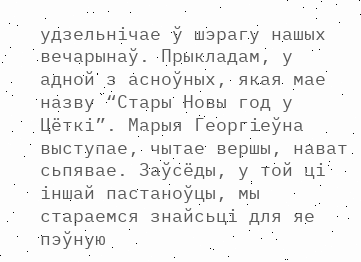удзельнічае ў шэрагу нашых вечарынаў. Прыкладам, у адной з асноўных, якая мае назву “Стары Новы год у Цёткі”. Марыя Георгіеўна выступае, чытае вершы, нават сьпявае. Заўсёды, у той ці іншай пастаноўцы, мы стараемся знайсьці для яе пэўную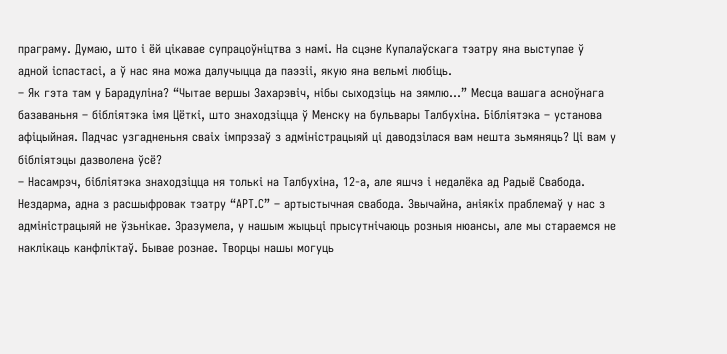праграму. Думаю, што і ёй цікавае супрацоўніцтва з намі. На сцэне Купалаўскага тэатру яна выступае ў адной іспастасі, а ў нас яна можа далучыцца да паэзіі, якую яна вельмі любіць.
– Як гэта там у Барадуліна? “Чытае вершы Захарэвіч, нібы сыходзіць на зямлю…” Месца вашага асноўнага базаваньня – бібліятэка імя Цёткі, што знаходзіцца ў Менску на бульвары Талбухіна. Бібліятэка – установа афіцыйная. Падчас узгадненьня сваіх імпрэзаў з адміністрацыяй ці даводзілася вам нешта зьмяняць? Ці вам у бібліятэцы дазволена ўсё?
– Насамрэч, бібліятэка знаходзіцца ня толькі на Талбухіна, 12-а, але яшчэ і недалёка ад Радыё Свабода. Нездарма, адна з расшыфровак тэатру “АРТ.С” – артыстычная свабода. Звычайна, аніякіх праблемаў у нас з адміністрацыяй не ўзьнікае. Зразумела, у нашым жыцьці прысутнічаюць розныя нюансы, але мы стараемся не наклікаць канфліктаў. Бывае рознае. Творцы нашы могуць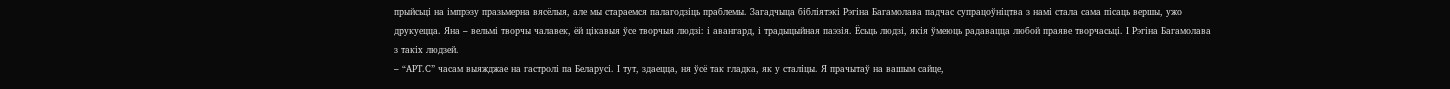прыйсьці на імпрэзу празьмерна вясёлыя, але мы стараемся палагодзіць праблемы. Загадчыца бібліятэкі Рэгіна Багамолава падчас супрацоўніцтва з намі стала сама пісаць вершы, ужо друкуецца. Яна – вельмі творчы чалавек, ёй цікавыя ўсе творчыя людзі: і авангард, і традыцыйная паэзія. Ёсьць людзі, якія ўмеюць радавацца любой праяве творчасьці. І Рэгіна Багамолава з такіх людзей.
– “АРТ.С” часам выяжджае на гастролі па Беларусі. І тут, здаецца, ня ўсё так гладка, як у сталіцы. Я прачытаў на вашым сайце,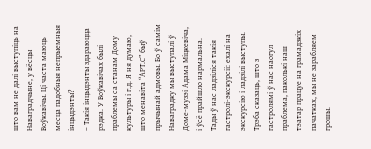што вам не далі выступіць на Наваградчыне, у вёсцы Воўкавічы. Ці часта маюць месца падобныя непрыемныя інцыдэнты?
– Такія інцыдэнты здараюцца рэдка. У Воўкавічах былі праблемы са станам Дому культуры і г.д. Я ня думаю, што менавіта “АРТ.С” быў прычынай адмовы. Бо ў самім Наваградку мы выступалі ў Доме-музэі Адама Міцкевіча, і ўсё прайшло нармальна. Тады ў нас ладзіліся такія гастролі-экскурсіі: ехалі на экскурсію і ладзілі выступы. Трэба сказаць, што з гастролямі ў нас наогул праблема, паколькі наш тэатар працуе на грамадзкіх пачатках, мы не зарабляем грошы.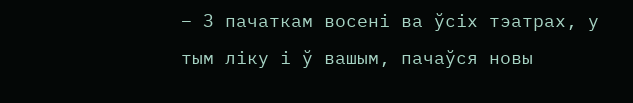– З пачаткам восені ва ўсіх тэатрах, у тым ліку і ў вашым, пачаўся новы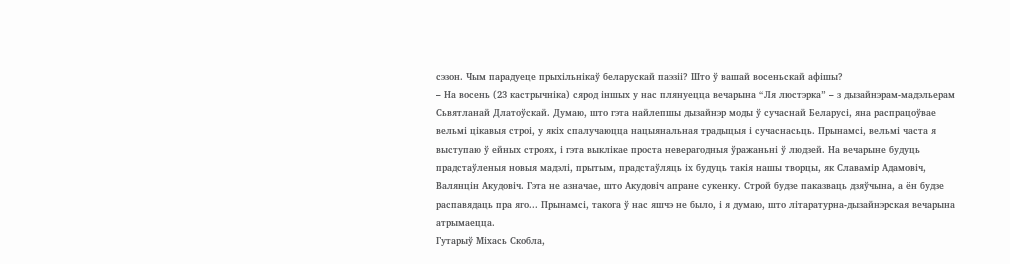сэзон. Чым парадуеце прыхільнікаў беларускай паэзіі? Што ў вашай восеньскай афішы?
– На восень (23 кастрычніка) сярод іншых у нас плянуецца вечарына “Ля люстэрка” – з дызайнэрам-мадэльерам Сьвятланай Длатоўскай. Думаю, што гэта найлепшы дызайнэр моды ў сучаснай Беларусі, яна распрацоўвае вельмі цікавыя строі, у якіх спалучаюцца нацыянальная традыцыя і сучаснасьць. Прынамсі, вельмі часта я выступаю ў ейных строях, і гэта выклікае проста неверагодныя ўражаньні ў людзей. На вечарыне будуць прадстаўленыя новыя мадэлі, прытым, прадстаўляць іх будуць такія нашы творцы, як Славамір Адамовіч, Валянцін Акудовіч. Гэта не азначае, што Акудовіч апране сукенку. Строй будзе паказваць дзяўчына, а ён будзе распавядаць пра яго... Прынамсі, такога ў нас яшчэ не было, і я думаю, што літаратурна-дызайнэрская вечарына атрымаецца.
Гутарыў Міхась Скобла,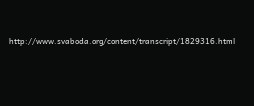http://www.svaboda.org/content/transcript/1829316.html